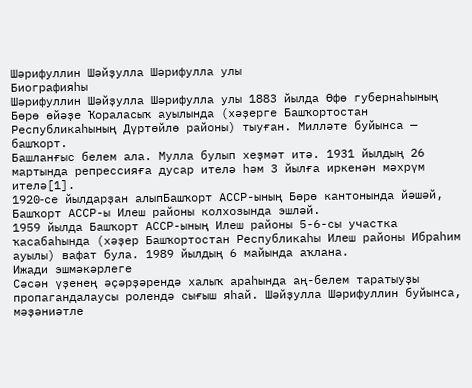Шәрифуллин Шәйҙулла Шәрифулла улы
Биографияһы
Шәрифуллин Шәйҙулла Шәрифулла улы 1883 йылда Өфө губернаһының Бөрө өйәҙе Ҡораласыҡ ауылында (хәҙерге Башҡортостан Республикаһының Дүртөйлө районы) тыуған. Милләте буйынса — башҡорт.
Башланғыс белем ала. Мулла булып хеҙмәт итә. 1931 йылдың 26 мартында репрессияға дусар ителә һәм 3 йылға иркенән мәхрүм ителә[1].
1920‑се йылдарҙан алыпБашҡорт АССР-ының Бөрө кантонында йәшәй, Башҡорт АССР-ы Илеш районы колхозында эшләй.
1959 йылда Башҡорт АССР-ының Илеш районы 5-6-сы участка ҡасабаһында (хәҙер Башҡортостан Республикаһы Илеш районы Ибраһим ауылы) вафат була. 1989 йылдың 6 майында аҡлана.
Ижади эшмәкәрлеге
Сәсән үҙенең әҫәрҙәрендә халыҡ араһында аң-белем таратыуҙы пропагандалаусы ролендә сығыш яһай. Шәйҙулла Шәрифуллин буйынса, мәҙәниәтле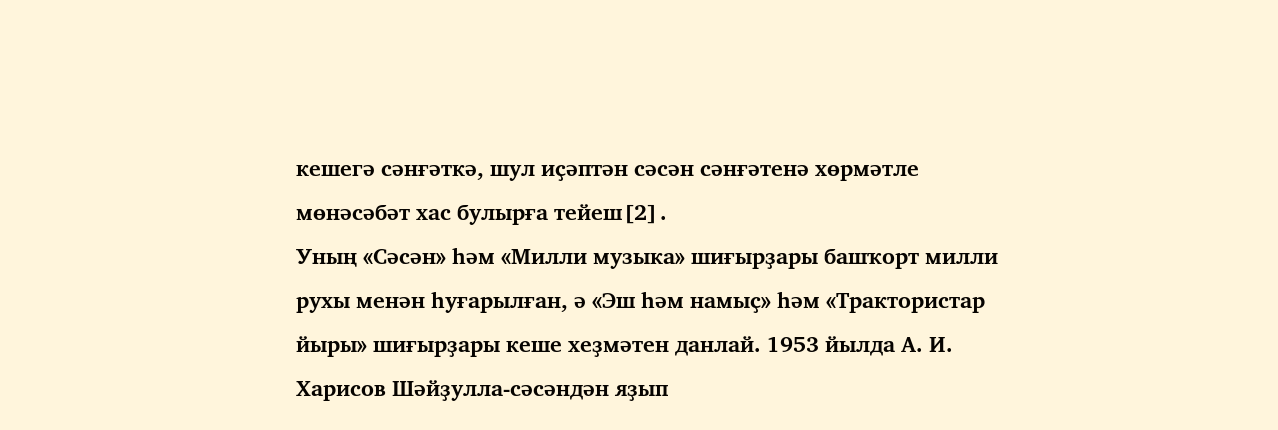кешегә сәнғәткә, шул иҫәптән сәсән сәнғәтенә хөрмәтле мөнәсәбәт хас булырға тейеш[2].
Уның «Сәсән» һәм «Милли музыка» шиғырҙары башҡорт милли рухы менән һуғарылған, ә «Эш һәм намыҫ» һәм «Трактористар йыры» шиғырҙары кеше хеҙмәтен данлай. 1953 йылда А. И. Харисов Шәйҙулла-сәсәндән яҙып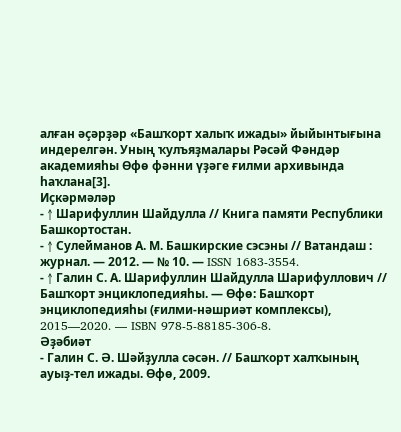алған әҫәрҙәр «Башҡорт халыҡ ижады» йыйынтығына индерелгән. Уның ҡулъяҙмалары Рәсәй Фәндәр академияһы Өфө фәнни үҙәге ғилми архивында һаҡлана[3].
Иҫкәрмәләр
- ↑ Шарифуллин Шайдулла // Книга памяти Республики Башкортостан.
- ↑ Сулейманов А. М. Башкирские сэсэны // Ватандаш : журнал. — 2012. — № 10. — ISSN 1683-3554.
- ↑ Галин С. А. Шарифуллин Шайдулла Шарифуллович // Башҡорт энциклопедияһы. — Өфө: Башҡорт энциклопедияһы (ғилми-нәшриәт комплексы), 2015—2020. — ISBN 978-5-88185-306-8.
Әҙәбиәт
- Галин С. Ә. Шәйҙулла сәсән. // Башҡорт халҡының ауыҙ‑тел ижады. Өфө, 2009.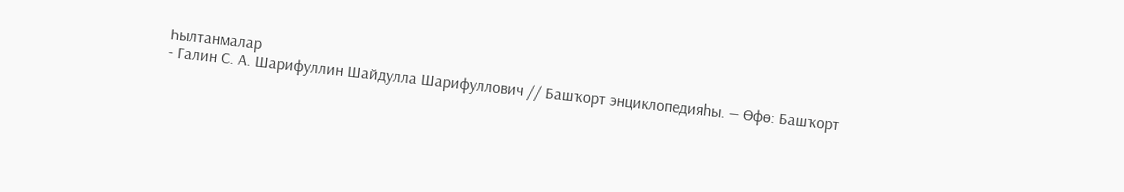Һылтанмалар
- Галин С. А. Шарифуллин Шайдулла Шарифуллович // Башҡорт энциклопедияһы. — Өфө: Башҡорт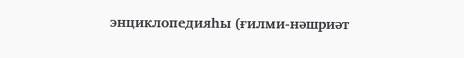энциклопедияһы (ғилми-нәшриәт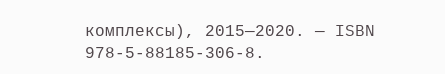комплексы), 2015—2020. — ISBN 978-5-88185-306-8.